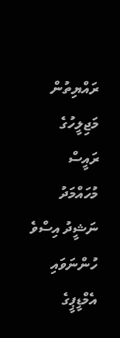ރައްޔިތުން މަޖިލީހުގެ ރައީސް މުހައްމަދު ނަޝީދު އިސްވެ ހުންނަވައި އެމްޑީޕީގެ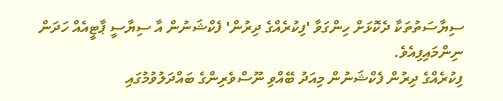ސިޔާސަތުތަކާ ދެކޮޅަށް ހިންގަވާ 'ފިކުރެއްގެ ދިރުން' ފެކްޝަނުން އާ ސިޔާސީ ޕާޓީއެއް ހަދަން ނިންމައިފިއެވެ.
ފިކުރެއްގެ ދިރުން ފެކްޝަނުން މިއަދު ބޭއްވި ނޫސްވެރިންގެ ބައްދަލުވުމުގައި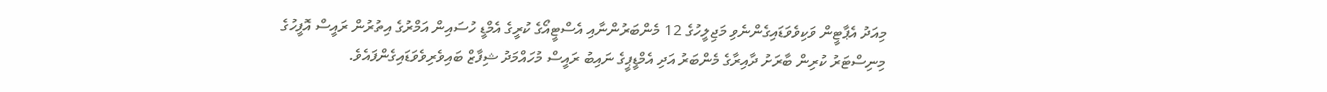މިއަދު އެޕާޓީން ވަކިވެވަޑައިގެންނެވި މަޖިލީހުގެ 12 މެންބަރުންނާއި އެސްޓީއޯގެ ކުރީގެ އެމްޑީ ހުސައިން އަމްރުގެ އިތުރުން ރައީސް އޮފީހުގެ މިނިސްޓަރު ކުރިން ބާރަށު ދާއިރާގެ މެންބަރު އަދި އެމްޑީޕީގެ ނައިބު ރައީސް މުހައްމަދު ޝިފާޒް ބައިވެރިވެވަޑައިގެންފައެވެ.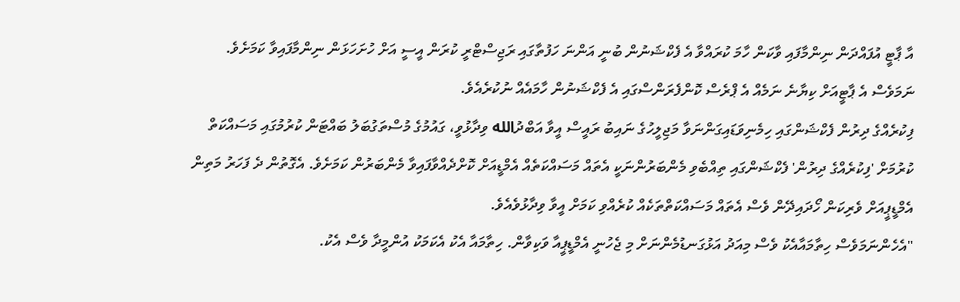އާ ޕާޓީ އުފައްދަން ނިންމާފައި ވާކަން ހާމަ ކުރައްވާ އެ ފެކްޝަނުން ބުނީ އަންނަ ހަފުތާގައި ރަޖިސްޓްރީ ކުރަން އީސީ އަށް ހުށަހަޅަން ނިންމާފައިވާ ކަމަށެވެ. ނަމަވެސް އެ ޕާޓީއަށް ކިޔާނެ ނަމެއް އެ ޕްރެސް ކޮންފެރަންސްގައި އެ ފެކްޝަނުން ހާމައެއް ނުކުރެއެވެ.
ފިކުރެއްގެ ދިރުން ފެކްޝަންގައި ހިމެނިވަޑައިގަންނަވާ މަޖިލީހުގެ ނައިބު ރައީސް އީވާ އަބްދުالله ވިދާޅުވީ، ގައުމުގެ މުސްތަގުބަލު ބައްޓަން ކުރުމުގައި މަސައްކަތް ކުރުމަށް 'ފިކުރެއްގެ ދިރުން' ފެކްޝަންގައި ތިއްބެވި މެންބަރުންނަކީ އެތައް މަސައްކަތެއް އެމްޑީއަށް ކޮށްދެއްވާފައިވާ މެންބަރުން ކަމަށެވެ. އެގޮތުން ދެ ފަހަރު މަތިން އެމްޑީޕީއަށް ވެރިކަން ހޯދައިދޭން ވެސް އެތައް މަސައްކަތްތަކެއް ކުރެއްވި ކަމަށް އީވާ ވިދާޅުވެއެވެ.
"އެހެންނަމަވެސް ހިތާމައާއެކު ވެސް މިއަދު އަޅުގަނޑުމެންނަށް މި ޖެހުނީ އެމްޑީޕީއާ ވަކިވާން. ހިތާމައާ އެކު އެކަމަކު އުންމީދާ ވެސް އެކު.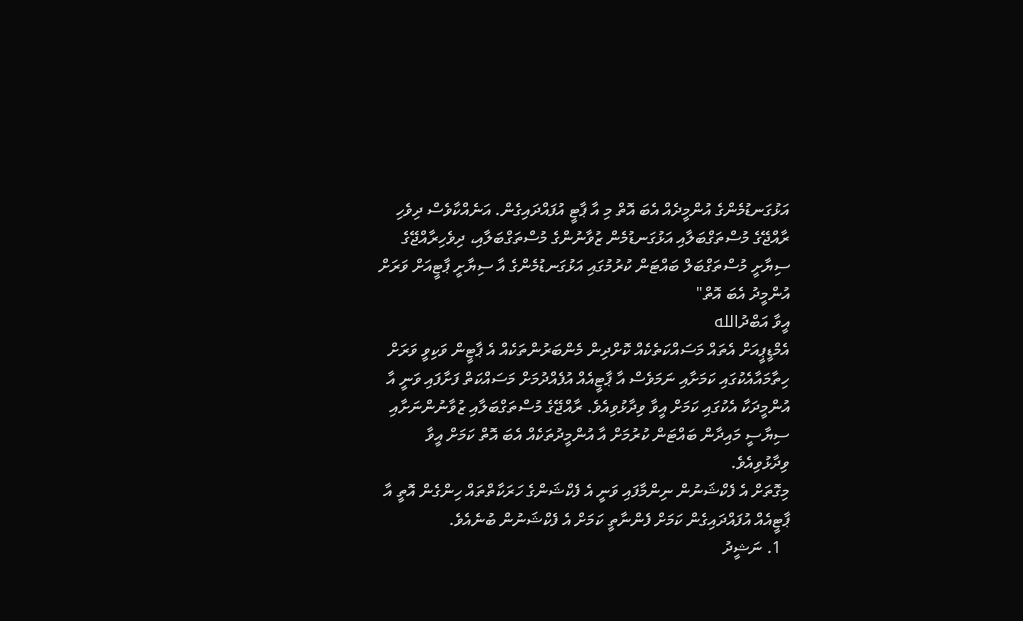އަޅުގަނޑުމެންގެ އުންމީދެއް އެބަ އޮތް މި އާ ޕާޓީ އުފައްދައިގެން. އަނެއްކާވެސް ދިވެހި ރާއްޖޭގެ މުސްތަގްބަލާއި އަޅުގަނޑުމެން ޒުވާނުންގެ މުސްތަގްބަލާއި، ދިވެހިރާއްޖޭގެ ސިޔާށީ މުސްތަގްބަލް ބައްޓަން ކުރުމުގައި އަޅުގަނޑުމެންގެ އާ ސިޔާށީ ޕާޓީއަށް ވަރަށް އުންމީދު އެބަ އޮތް"
އީވާ އަބްދުالله
އެމްޑީޕީއަށް އެތައް މަސައްކަތެކެއް ކޮށްދިން މެންބަރުންތަކެއް އެ ޕާޓީން ވަކިވީ ވަރަށް ހިތާމައާއެކުގައި ކަމަށާއި ނަމަވެސް އާ ޕާޓީއެއް އުފެއްދުމަށް މަސައްކަތް ފަށާފައި ވަނީ އާ އުންމީދަކާ އެކުގައި ކަމަށް އީވާ ވިދާޅުވިއެވެ. ރާއްޖޭގެ މުސްތަގްބަލާއި ޒުވާނުންނަށާއި ސިޔާސީ މައިދާން ބައްޓަން ކުރުމަށް އާ އުންމީދުތަކެއް އެބަ އޮތް ކަމަށް އީވާ ވިދާޅުވިއެވެ.
މިގޮތަށް އެ ފެކްޝަނުން ނިންމާފައި ވަނީ އެ ފެކްޝަންގެ ހަރަކާތްތައް ހިންގެން އޮތީ އާ ޕާޓީއެއް އުފައްދައިގެން ކަމަށް ފެންނާތީ ކަމަށް އެ ފެކްޝަނުން ބުނެއެވެ.
  1. ނަޝީދު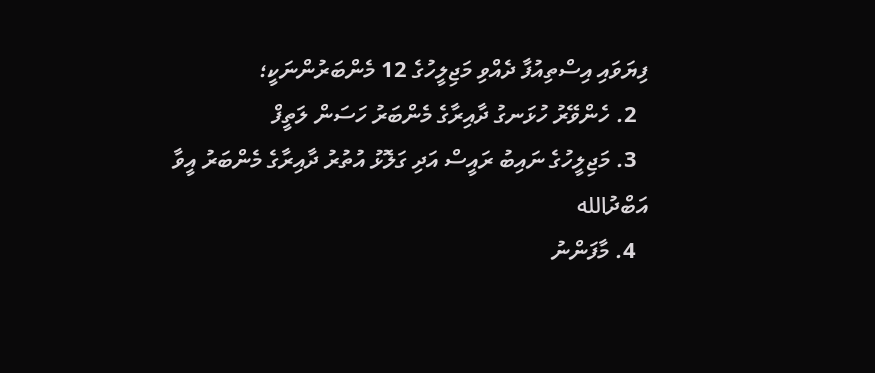ފިޔަވައި އިސްތިއުފާ ދެއްވި މަޖިލީހުގެ 12 މެންބަރުންނަކީ؛
  2. ހެންވޭރު ހުޅަނގު ދާއިރާގެ މެންބަރު ހަސަން ލަތީފް
  3. މަޖިލީހުގެ ނައިބު ރައީސް އަދި ގަލޮޅު އުތުރު ދާއިރާގެ މެންބަރު އީވާ އަބްދުالله
  4. މާފަންނު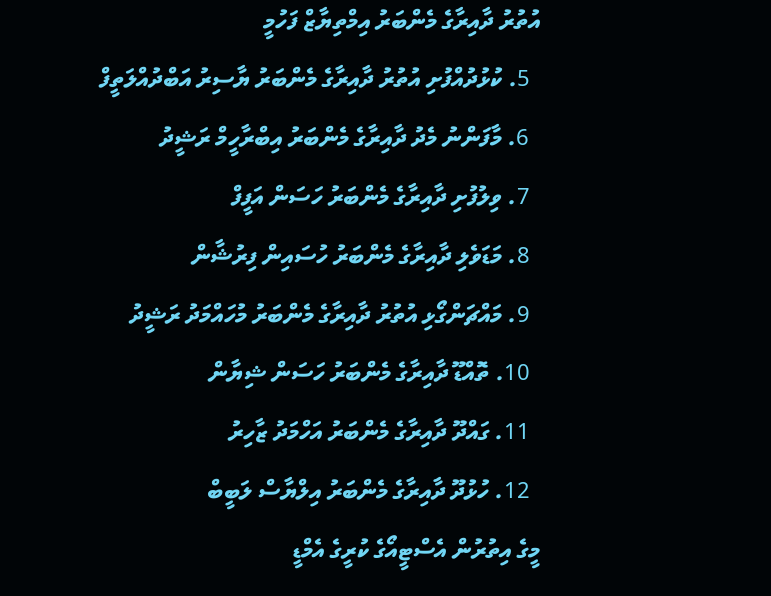އުތުރު ދާއިރާގެ މެންބަރު އިމްތިޔާޒް ފަހުމީ
  5. ކުޅުދުއްފުށި އުތުރު ދާއިރާގެ މެންބަރު ޔާސިރު އަބްދުއްލަތީފް
  6. މާފަންނު މެދު ދާއިރާގެ މެންބަރު އިބްރާހީމް ރަޝީދު
  7. ވިލުފުށި ދާއިރާގެ މެންބަރު ހަސަން އަފީފް
  8. މަޑަވެލި ދާއިރާގެ މެންބަރު ހުސައިން ފިރުޝާން
  9. މައްޗަންގޯޅި އުތުރު ދާއިރާގެ މެންބަރު މުހައްމަދު ރަޝީދު
  10. ތޮއްޑޫ ދާއިރާގެ މެންބަރު ހަސަން ޝިޔާން
  11. ގައްދޫ ދާއިރާގެ މެންބަރު އަހްމަދު ޒާހިރު
  12. ހުޅުދޫ ދާއިރާގެ މެންބަރު އިލްޔާސް ލަބީބް
މީގެ އިތުރުން އެސްޓީއޯގެ ކުރީގެ އެމްޑީ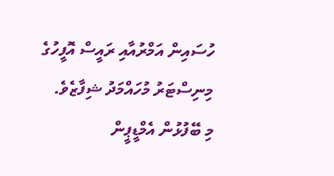ހުސައިން އަމްރުއާއި ރައީސް އޮފީހުގެ މިނިސްޓަރު މުހައްމަދު ޝިފާޒެވެ.
މި ބޭފުޅުން އެމްޑީޕީން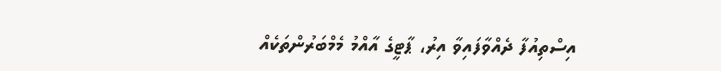އިސްތިއުފާ ދެއްވާފައިވާ އިރު، ޕާޓީގެ އާއްމު މެމްބަރުންތަކެއް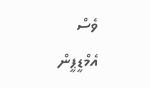ވެސް އެމްޑީޕީން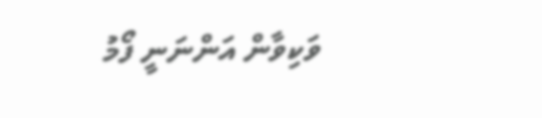ވަކިވާން އަންނަނީ ފޯމު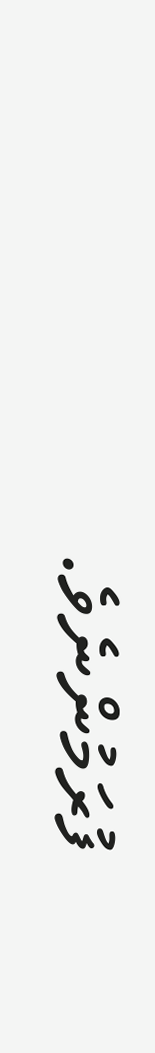ފުރަމުންނެވެ.